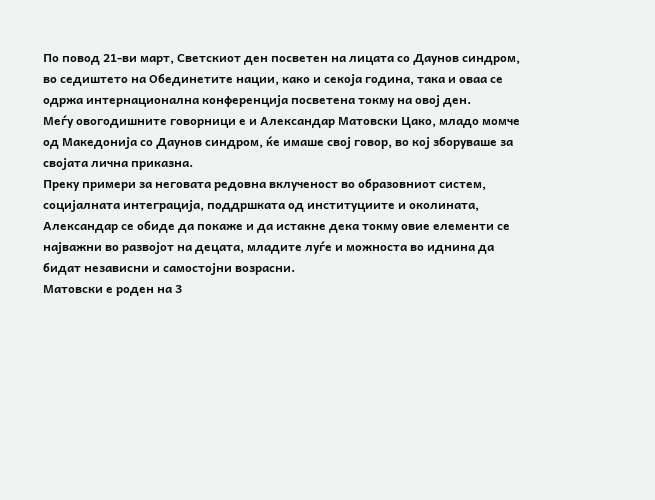По повод 21-ви март, Светскиот ден посветен на лицата со Даунов синдром, во седиштето на Обединетите нации, како и секоја година, така и оваа се одржа интернационална конференција посветена токму на овој ден.
Меѓу овогодишните говорници е и Александар Матовски Цако, младо момче од Македонија со Даунов синдром, ќе имаше свој говор, во кој зборуваше за својата лична приказна.
Преку примери за неговата редовна вклученост во образовниот систем, социјалната интеграција, поддршката од институциите и околината, Александар се обиде да покаже и да истакне дека токму овие елементи се најважни во развојот на децата, младите луѓе и можноста во иднина да бидат независни и самостојни возрасни.
Матовски е роден на 3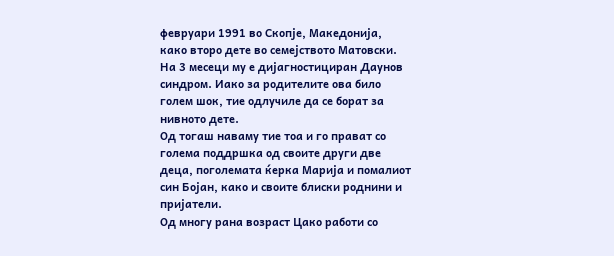февруари 1991 во Скопје, Македонија, како второ дете во семејството Матовски. На 3 месеци му е дијагностициран Даунов синдром. Иако за родителите ова било голем шок, тие одлучиле да се борат за нивното дете.
Од тогаш наваму тие тоа и го прават со голема поддршка од своите други две деца, поголемата ќерка Марија и помалиот син Бојан, како и своите блиски роднини и пријатели.
Од многу рана возраст Цако работи со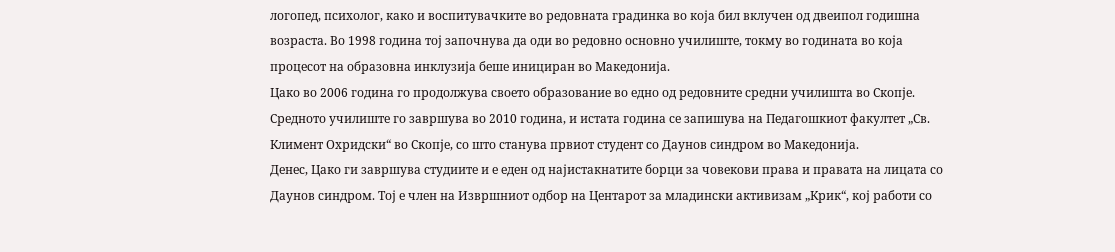логопед, психолог, како и воспитувачките во редовната градинка во која бил вклучен од двеипол годишна возраста. Во 1998 година тој започнува да оди во редовно основно училиште, токму во годината во која процесот на образовна инклузија беше инициран во Македонија.
Цако во 2006 година го продолжува своето образование во едно од редовните средни училишта во Скопје. Средното училиште го завршува во 2010 година, и истата година се запишува на Педагошкиот факултет „Св. Климент Охридски“ во Скопје, со што станува првиот студент со Даунов синдром во Македонија.
Денес, Цако ги завршува студиите и е еден од најистакнатите борци за човекови права и правата на лицата со Даунов синдром. Тој е член на Извршниот одбор на Центарот за младински активизам „Крик“, кој работи со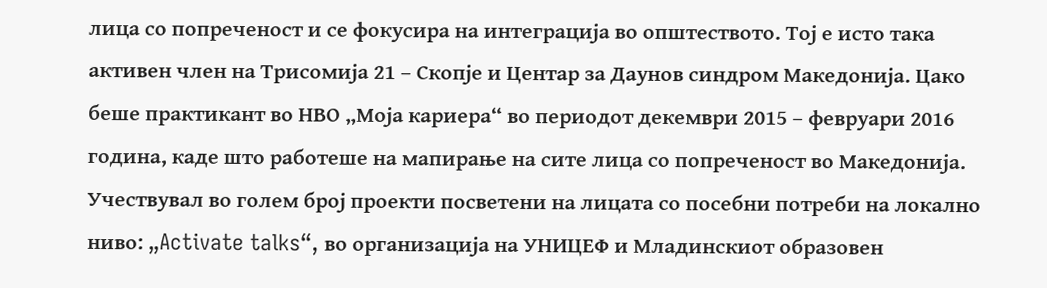лица со попреченост и се фокусира на интеграција во општеството. Тој е исто така активен член на Трисомија 21 – Скопје и Центар за Даунов синдром Македонија. Цако беше практикант во НВО „Моја кариера“ во периодот декември 2015 – февруари 2016 година, каде што работеше на мапирање на сите лица со попреченост во Македонија.
Учествувал во голем број проекти посветени на лицата со посебни потреби на локално ниво: „Activate talks“, во организација на УНИЦЕФ и Младинскиот образовен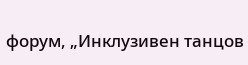форум, „Инклузивен танцов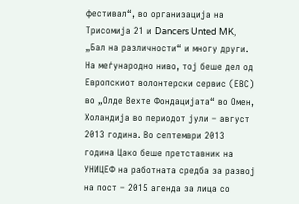фестивал“, во организација на Tрисомија 21 и Dancers Unted MK, „Бал на различности“ и многу други. На меѓународно ниво, тој беше дел од Европскиот волонтерски сервис (ЕВС) во „Олде Вехте Фондацијата“ во Омен, Холандија во периодот јули – август 2013 година. Во септември 2013 година Цако беше претставник на УНИЦЕФ на работната средба за развој на пост – 2015 агенда за лица со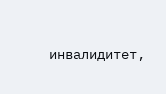инвалидитет,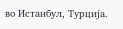во Истанбул, Турција.